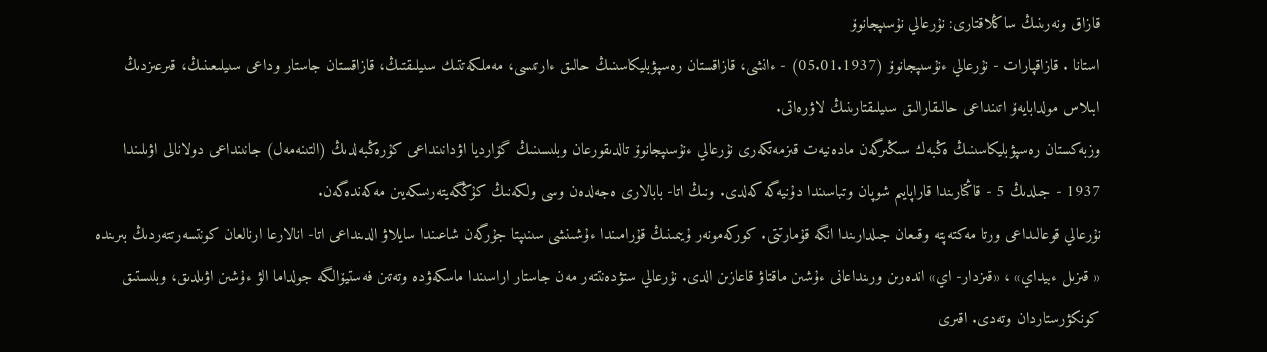قازاق ونەرىنىڭ ساڭلاقتارى: نۇرعالي نۇسىپجانوۆ
استانا . قازاقپارات - نۇرعالي ءنۇسىپجانوۆ (05.01.1937) - ءانشى، قازاقستان رەسپۋبليكاسىنىڭ حالىق ءارتىسى، مەملكەتتىك سىيلىقتىڭ، قازاقستان جاستار وداعى سىيلىعىنىڭ، قىرعىزدىڭ ابىلاس مولدابايەۆ اتىنداعى حالىقارالىق سىيلىقتارىنىڭ لاۋرەاتى.
وزبەكستان رەسپۋبليكاسىنىڭ ەڭبەك سىڭىرگەن مادەنيەت قىزمەتكەرى نۇرعالي ءنۇسىپجانوۆ تالدىقورعان وبلىسىنىڭ گۆارديا اۋدانىنداعى كۇرەڭبەلدىڭ (التىنەمەل) جانىنداعى دولانالى اۋىلىندا 1937 - جىلدىڭ 5 - قاڭتارىندا قاراپايىم شوپان وتباسىندا دۇنيەگە كەلدى. ونىڭ اتا- بابالارى ەجەلدەن وسى ولكەنىڭ كۇڭگەيتەرىسكەيىن مەكەندەگەن.
نۇرعالي قوعالىداعى ورتا مەكتەپتە وقىعان جىلدارىندا انگە قۇمارتتى. كوركەمونەر ۇيىمىنىڭ قۇرامىندا ءۇشىنشى سىنىپتا جۇرگەن شاعىندا سايلاۋ الدىنداعى اتا- انالارعا ارنالعان كونتسەرتتەردىڭ بىرىندە « قىزىل ءبيداي» ، «قىزدار- اي» اندەرىن ورىنداعانى ءۇشىن ماقتاۋ قاعازىن الدى. نۇرعالي ستۋدەنتتەر مەن جاستار اراسىندا ماسكەۋدە وتەتىن فەستيۆالگە جولداما الۋ ءۇشىن اۋىلدىق، وبلىستىق كونكۋرستاردان وتەدى. اقىرى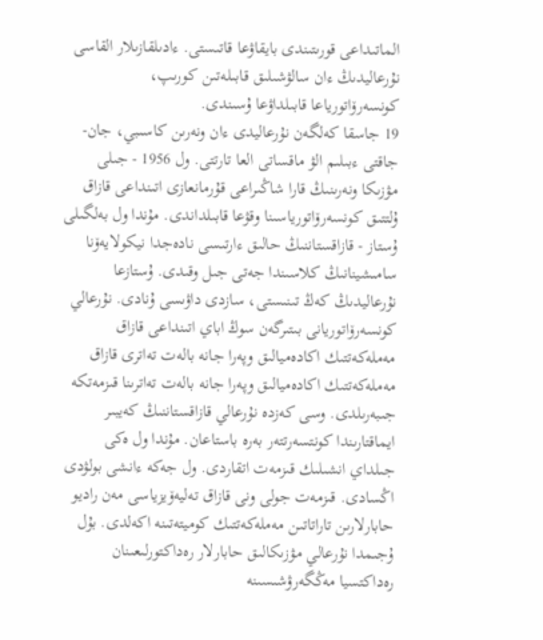الماتىداعى قورىتىندى بايقاۋعا قاتىستى. ءادىلقازىلار القاسى نۇرعاليدىڭ ءان سالۋشىلىق قابىلەتىن كورىپ، كونسەرۆاتورياعا قابىلداۋعا ۇسىندى.
19 جاسقا كەلگەن نۇرعاليدى ءان ونەرىن كاسىبي، جان- جاقتى ءبىلىم الۋ ماقساتى العا تارتتى. ول 1956 - جىلى مۋزىكا ونەرىنىڭ قارا شاڭىراعى قۇرمانعازى اتىنداعى قازاق ۇلتتىق كونسەرۆاتورياسىنا وقۋعا قابىلداندى. مۇندا ول بەلگىلى ۇستاز - قازاقستاننىڭ حالىق ءارتىسى نادەجدا نيكولايەۆنا سامىشينانىڭ كلاسىندا جەتى جىل وقىدى. ۇستازعا نۇرعاليدىڭ كەڭ تىنىستى، سازدى داۋىسى ۇنادى. نۇرعالي كونسەرۆاتوريانى بىتىرگەن سوڭ اباي اتىنداعى قازاق مەملەكەتتىك اكادەميالىق وپەرا جانە بالەت تەاترى قازاق مەملەكەتتىك اكادەميالىق وپەرا جانە بالەت تەاترىنا قىزمەتكە جىبەرىلدى. وسى كەزدە نۇرعالي قازاقستاننىڭ كەيبىر ايماقتارىندا كونتسەرتتەر بەرە باستاعان. مۇندا ول ەكى جىلداي انشىلىك قىزمەت اتقاردى. ول جەكە ءانشى بولۋدى اڭسادى. قىزمەت جولى ونى قازاق تەليەۆيزياسى مەن راديو حابارلارىن تاراتاتىن مەملەكەتتىك كوميتەتىنە اكەلدى. بۇل ۇجىمدا نۇرعالي مۋزىكالىق حابارلار رەداكتورلىعىنان رەداكتسيا مەڭگەرۋشىسىنە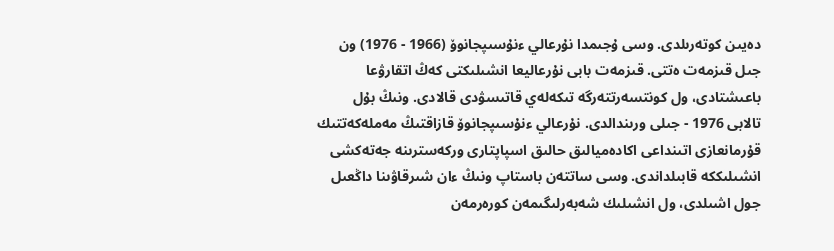دەيىن كوتەرىلدى. وسى ۇجىمدا نۇرعالي ءنۇسىپجانوۆ (1966 - 1976) ون جىل قىزمەت ەتتى. قىزمەت بابى نۇرعاليعا انشىلىكتى كەڭ اتقارۋعا باعىشتادى، ول كونتسەرتتەرگە تىكەلەي قاتىسۋدى قالادى. ونىڭ بۇل تالابى 1976 - جىلى ورىندالدى. نۇرعالي ءنۇسىپجانوۆ قازاقتىڭ مەملەكەتتىك قۇرمانعازى اتىنداعى اكادەميالىق حالىق اسپاپتارى وركەسترىنە جەتەكشى انشىلىككە قابىلداندى. وسى ساتتەن باستاپ ونىڭ ءان شىرقاۋىنا داڭعىل جول اشىلدى، ول انشىلىك شەبەرلىگىمەن كورەرمەن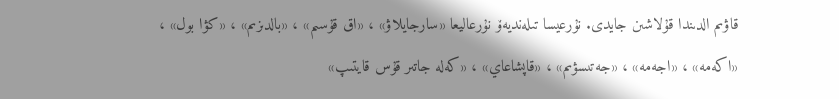قاۋىم الدىندا قۇلاشىن جايدى. نۇرعيسا تىلەنديەۆ نۇرعاليعا «سارجايلاۋ» ، «اق قۇسىم» ، «بالدىزىم» ، «كۋا بول» ، «اكەمە» ، «اجەمە» ، «جەتىسۋىم» ، «قاپشاعاي» ، «كەلە جاتىر قۇس قايتىپ»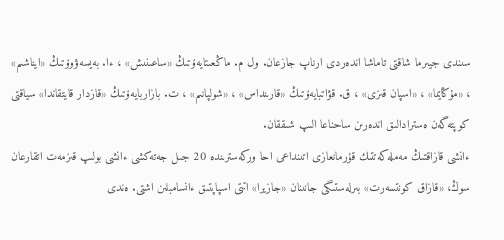سىندى جيىرما شاقتى تاماشا اندەردى ارناپ جازعان. ول م. ماڭعىتايەۆتىڭ «ساعىنىش» ، ءا. بەيسەۋوۆتىڭ «ايناشىم» ، «مۇڭايما» ، «اسپان قىزى» ، ق. قۋاتبايەۆتىڭ «قارىنداس» ، «شولپانىم» ، ت. بازاربايەۆتىڭ «قازدار قايتقاندا» سياقتى كوپتەگەن ەسترادالىق اندەرىن ساحناعا الىپ شىققان.
ءانشى قازاقتىڭ مەملەكەتتىك قۇرمانعازى اتىنداعى احا وركەسترىندە 20 جىل جەتەكشى ءانشى بولىپ قىزمەت اتقارعان سوڭ، «قازاق كونتسەرت» بىرلەستىگى جانىنان «جازيرا» اتتى اسپاپتىق ءانسامبلىن اشتى. ەندى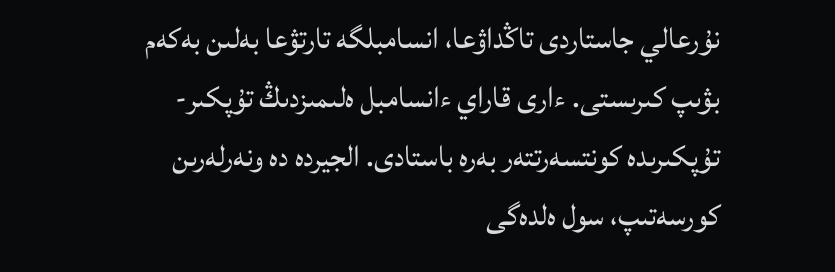نۇرعالي جاستاردى تاڭداۋعا، انسامبلگە تارتۋعا بەلىن بەكەم بۋىپ كىرىستى. ءارى قاراي ءانسامبل ەلىمىزدىڭ تۇپكىر- تۇپكىرىدە كونتسەرتتەر بەرە باستادى. الجيردە دە ونەرلەرىن كورسەتىپ، سول ەلدەگى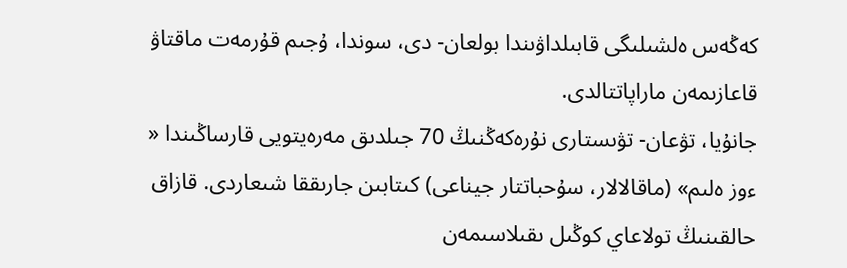كەڭەس ەلشىلىگى قابىلداۋىندا بولعان- دى، سوندا، ۇجىم قۇرمەت ماقتاۋ قاعازىمەن ماراپاتتالدى.
جانۇيا، تۋعان- تۋىستارى نۇرەكەڭنىڭ 70 جىلدىق مەرەيتويى قارساڭىندا « ءوز ەلىم» (ماقالالار، سۇحباتتار جيناعى) كىتابىن جارىققا شىعاردى. قازاق حالقىنىڭ تولاعاي كوڭىل ىقىلاسىمەن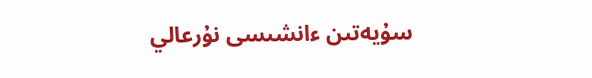سۇيەتىن ءانشىسى نۇرعالي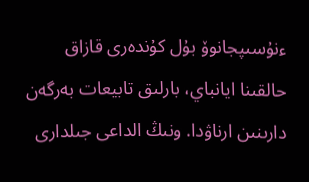ءنۇسىپجانوۆ بۇل كۇندەرى قازاق حالقىنا ايانباي، بارلىق تابيعات بەرگەن دارىنىن ارناۋدا. ونىڭ الداعى جىلدارى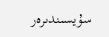سۇيسىندىرەر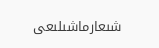شىعارماشىلىعى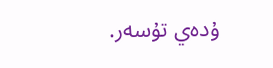ۇدەي تۇسەر.